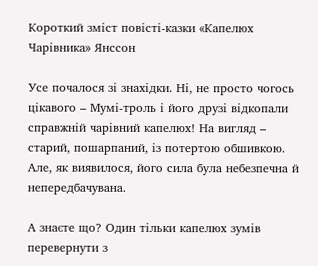Короткий зміст повісті-казки «Капелюх Чарівника» Янссон

Усе почалося зі знахідки. Ні, не просто чогось цікавого – Мумі-троль і його друзі відкопали справжній чарівний капелюх! На вигляд – старий, пошарпаний, із потертою обшивкою. Але, як виявилося, його сила була небезпечна й непередбачувана.

А знаєте що? Один тільки капелюх зумів перевернути з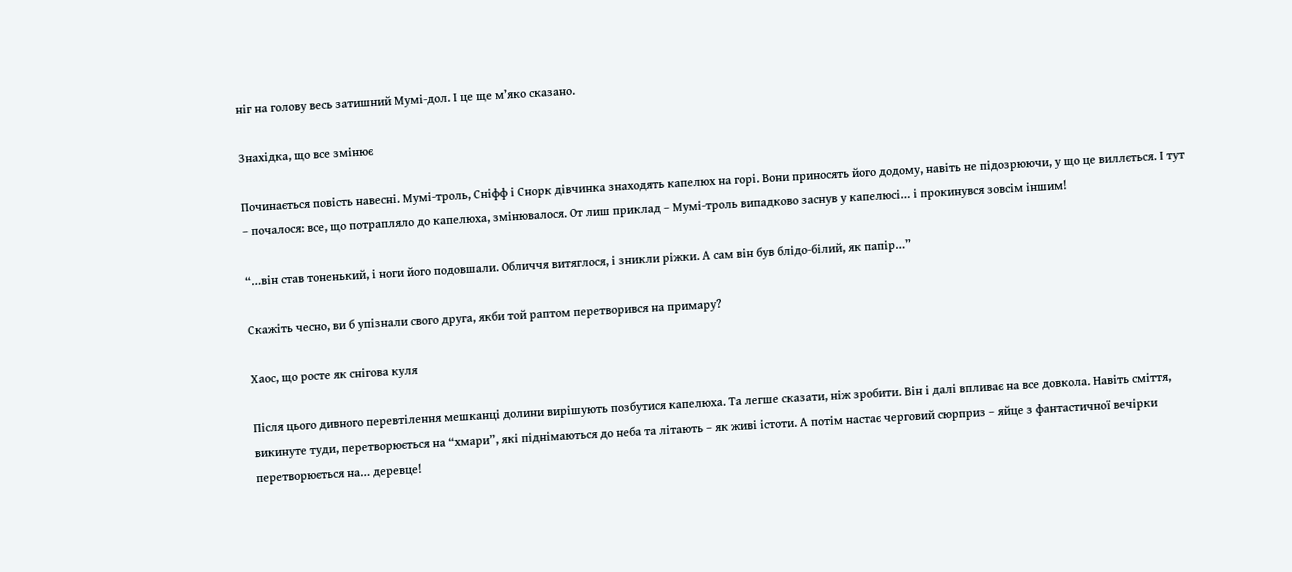ніг на голову весь затишний Мумі-дол. І це ще м’яко сказано.

Знахідка, що все змінює

Починається повість навесні. Мумі-троль, Сніфф і Снорк дівчинка знаходять капелюх на горі. Вони приносять його додому, навіть не підозрюючи, у що це виллється. І тут – почалося: все, що потрапляло до капелюха, змінювалося. От лиш приклад – Мумі-троль випадково заснув у капелюсі… і прокинувся зовсім іншим!

“…він став тоненький, і ноги його подовшали. Обличчя витяглося, і зникли ріжки. А сам він був блідо-білий, як папір…”

Скажіть чесно, ви б упізнали свого друга, якби той раптом перетворився на примару?

Хаос, що росте як снігова куля

Після цього дивного перевтілення мешканці долини вирішують позбутися капелюха. Та легше сказати, ніж зробити. Він і далі впливає на все довкола. Навіть сміття, викинуте туди, перетворюється на “хмари”, які піднімаються до неба та літають – як живі істоти. А потім настає черговий сюрприз – яйце з фантастичної вечірки перетворюється на… деревце!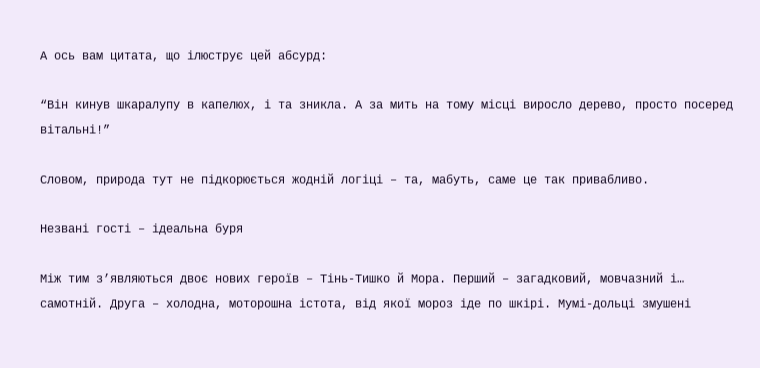А ось вам цитата, що ілюструє цей абсурд:

“Він кинув шкаралупу в капелюх, і та зникла. А за мить на тому місці виросло дерево, просто посеред вітальні!”

Словом, природа тут не підкорюється жодній логіці – та, мабуть, саме це так привабливо.

Незвані гості – ідеальна буря

Між тим з’являються двоє нових героїв – Тінь-Тишко й Мора. Перший – загадковий, мовчазний і… самотній. Друга – холодна, моторошна істота, від якої мороз іде по шкірі. Мумі-дольці змушені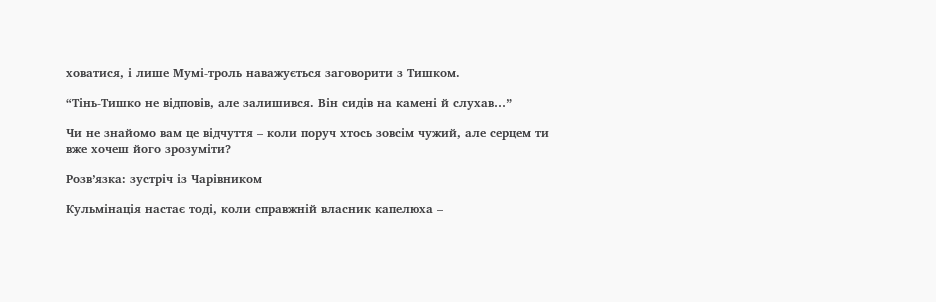ховатися, і лише Мумі-троль наважується заговорити з Тишком.

“Тінь-Тишко не відповів, але залишився. Він сидів на камені й слухав…”

Чи не знайомо вам це відчуття – коли поруч хтось зовсім чужий, але серцем ти вже хочеш його зрозуміти?

Розв’язка: зустріч із Чарівником

Кульмінація настає тоді, коли справжній власник капелюха –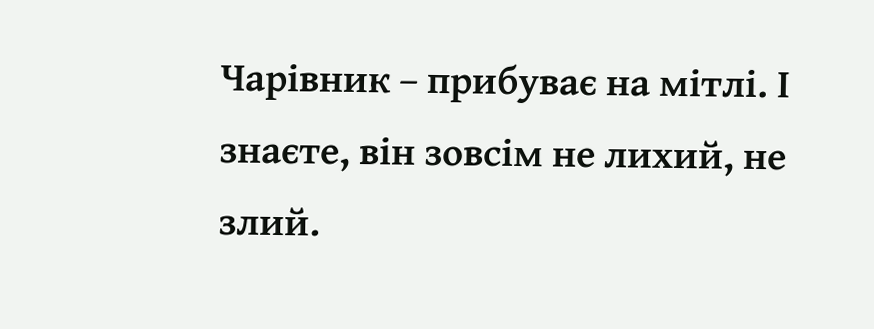Чарівник – прибуває на мітлі. І знаєте, він зовсім не лихий, не злий.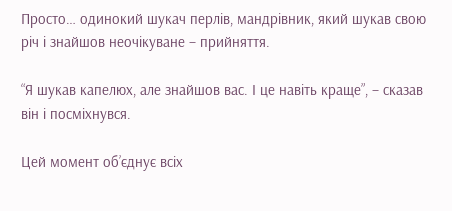Просто… одинокий шукач перлів, мандрівник, який шукав свою річ і знайшов неочікуване – прийняття.

“Я шукав капелюх, але знайшов вас. І це навіть краще”, – сказав він і посміхнувся.

Цей момент об’єднує всіх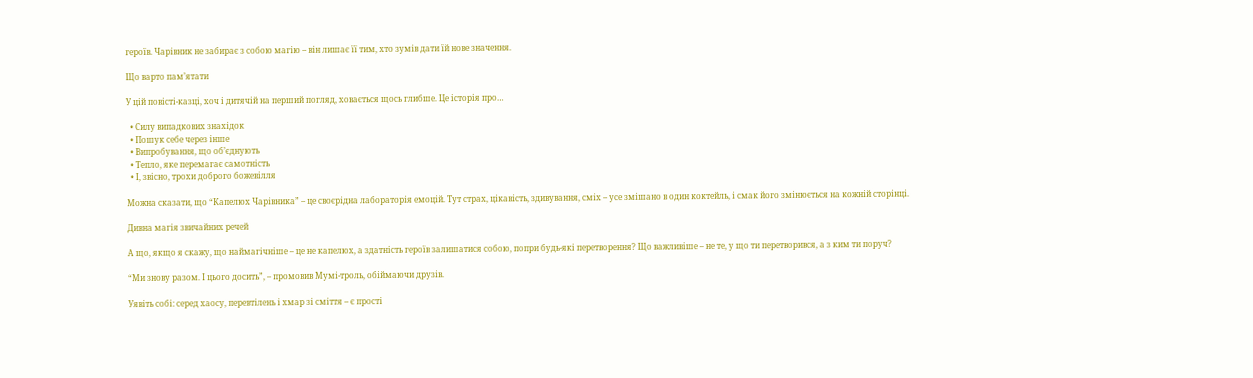героїв. Чарівник не забирає з собою магію – він лишає її тим, хто зумів дати їй нове значення.

Що варто пам’ятати

У цій повісті-казці, хоч і дитячій на перший погляд, ховається щось глибше. Це історія про…

  • Силу випадкових знахідок
  • Пошук себе через інше
  • Випробування, що об’єднують
  • Тепло, яке перемагає самотність
  • І, звісно, трохи доброго божевілля

Можна сказати, що “Капелюх Чарівника” – це своєрідна лабораторія емоцій. Тут страх, цікавість, здивування, сміх – усе змішано в один коктейль, і смак його змінюється на кожній сторінці.

Дивна магія звичайних речей

А що, якщо я скажу, що наймагічніше – це не капелюх, а здатність героїв залишатися собою, попри будь-які перетворення? Що важливіше – не те, у що ти перетворився, а з ким ти поруч?

“Ми знову разом. І цього досить”, – промовив Мумі-троль, обіймаючи друзів.

Уявіть собі: серед хаосу, перевтілень і хмар зі сміття – є прості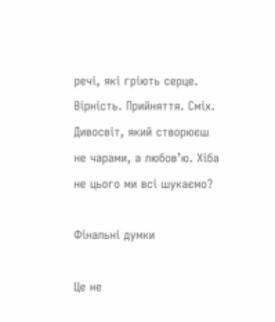речі, які гріють серце. Вірність. Прийняття. Сміх. Дивосвіт, який створюєш не чарами, а любов’ю. Хіба не цього ми всі шукаємо?

Фінальні думки

Це не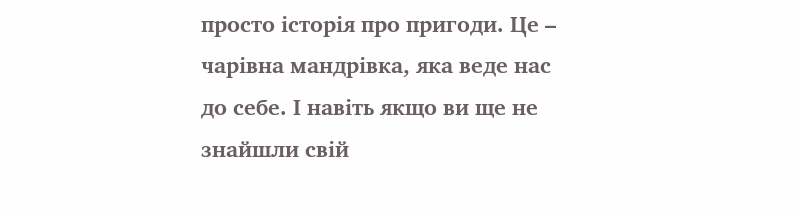просто історія про пригоди. Це – чарівна мандрівка, яка веде нас до себе. І навіть якщо ви ще не знайшли свій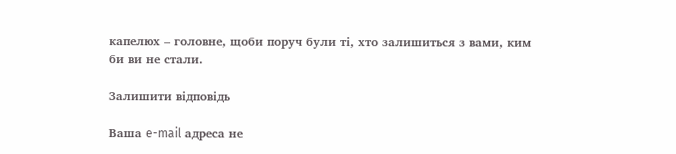капелюх – головне, щоби поруч були ті, хто залишиться з вами, ким би ви не стали.

Залишити відповідь

Ваша e-mail адреса не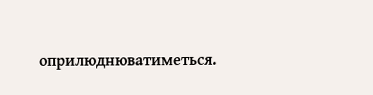оприлюднюватиметься.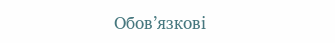Обов’язкові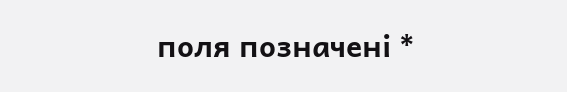поля позначені *